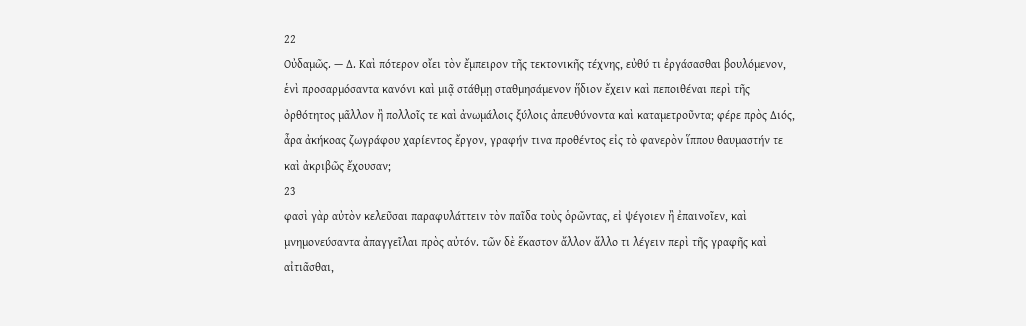22
Οὐδαμῶς. — Δ. Καὶ πότερον οἴει τὸν ἔμπειρον τῆς τεκτονικῆς τέχνης, εὐθύ τι ἐργάσασθαι βουλόμενον, ἑνὶ προσαρμόσαντα κανόνι καὶ μιᾷ στάθμῃ σταθμησάμενον ἥδιον ἔχειν καὶ πεποιθέναι περὶ τῆς ὀρθότητος μᾶλλον ἢ πολλοῖς τε καὶ ἀνωμάλοις ξύλοις ἀπευθύνοντα καὶ καταμετροῦντα; φέρε πρὸς Διός, ἆρα ἀκήκοας ζωγράφου χαρίεντος ἔργον, γραφήν τινα προθέντος εἰς τὸ φανερὸν ἵππου θαυμαστήν τε καὶ ἀκριβῶς ἔχουσαν;
23
φασὶ γὰρ αὐτὸν κελεῦσαι παραφυλάττειν τὸν παῖδα τοὺς ὁρῶντας, εἰ ψέγοιεν ἢ ἐπαινοῖεν, καὶ μνημονεύσαντα ἀπαγγεῖλαι πρὸς αὐτόν. τῶν δὲ ἕκαστον ἄλλον ἄλλο τι λέγειν περὶ τῆς γραφῆς καὶ αἰτιᾶσθαι,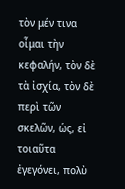τὸν μέν τινα οἶμαι τὴν κεφαλήν, τὸν δὲ τὰ ἰσχία, τὸν δὲ περὶ τῶν σκελῶν, ὡς, εἰ τοιαῦτα ἐγεγόνει, πολὺ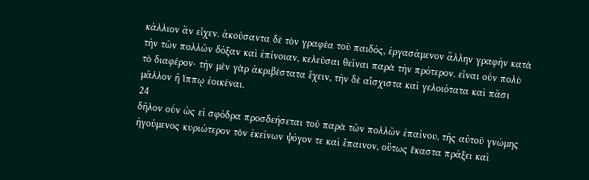κάλλιον ἂν εἶχεν. ἀκούσαντα δὲ τὸν γραφέα τοῦ παιδός, ἐργασάμενον ἄλλην γραφὴν κατὰ τὴν τῶν πολλῶν δόξαν καὶ ἐπίνοιαν, κελεῦσαι θεῖναι παρὰ τὴν πρότερον. εἶναι οὖν πολὺ τὸ διαφέρον· τὴν μὲν γὰρ ἀκριβέστατα ἔχειν, τὴν δὲ αἴσχιστα καὶ γελοιότατα καὶ πᾶσι μᾶλλον ἢ ἵππῳ ἐοικέναι.
24
δῆλον οὖν ὡς εἰ σφόδρα προσδεήσεται τοῦ παρὰ τῶν πολλῶν ἐπαίνου, τῆς αὑτοῦ γνώμης ἡγούμενος κυριώτερον τὸν ἐκείνων ψόγον τε καὶ ἔπαινον, οὕτως ἕκαστα πράξει καὶ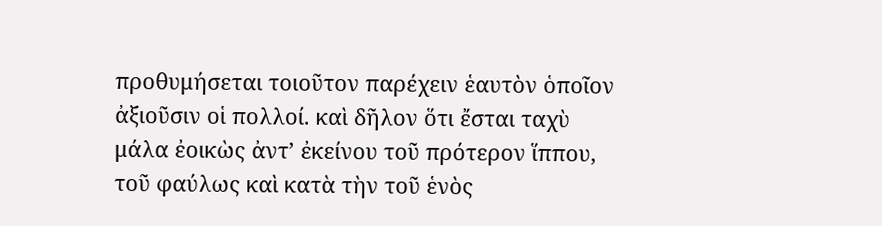προθυμήσεται τοιοῦτον παρέχειν ἑαυτὸν ὁποῖον ἀξιοῦσιν οἱ πολλοί. καὶ δῆλον ὅτι ἔσται ταχὺ μάλα ἐοικὼς ἀντ’ ἐκείνου τοῦ πρότερον ἵππου, τοῦ φαύλως καὶ κατὰ τὴν τοῦ ἑνὸς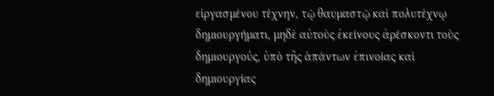εἰργασμένου τέχνην, τῷ θαυμαστῷ καὶ πολυτέχνῳ δημιουργήματι, μηδὲ αὐτοὺς ἐκείνους ἀρέσκοντι τοὺς δημιουργούς, ὑπὸ τῆς ἁπάντων ἐπινοίας καὶ δημιουργίας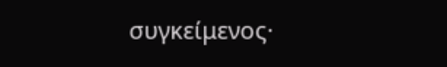συγκείμενος·